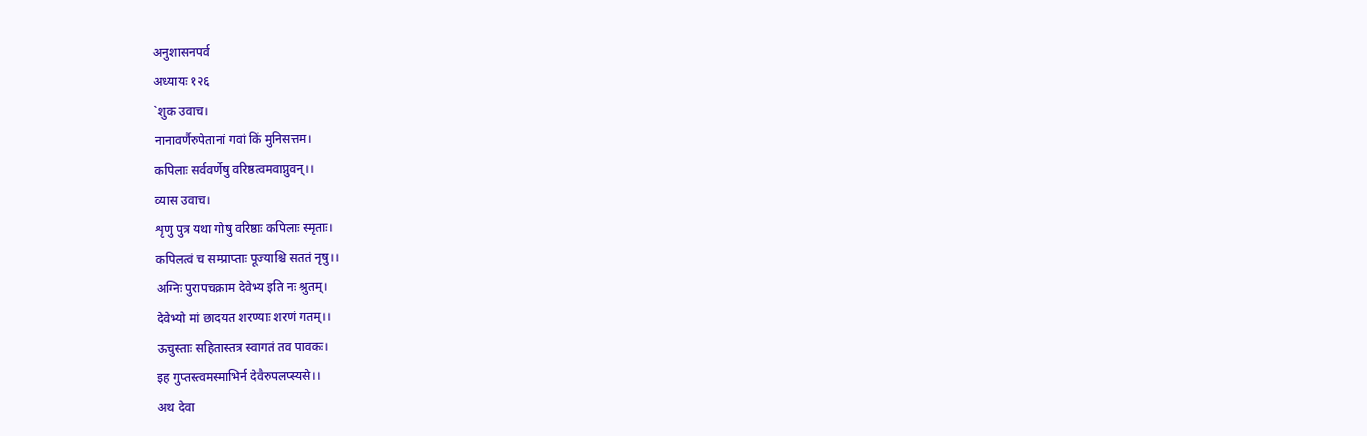अनुशासनपर्व
अध्यायः १२६
`शुक उवाच।
नानावर्णैरुपेतानां गवां किं मुनिसत्तम।
कपिलाः सर्ववर्णेषु वरिष्ठत्वमवाप्नुवन्।।
व्यास उवाच।
शृणु पुत्र यथा गोषु वरिष्ठाः कपिलाः स्मृताः।
कपिलत्वं च सम्प्राप्ताः पूज्याश्चि सततं नृषु।।
अग्निः पुरापचक्राम देवेभ्य इति नः श्रुतम्।
देवेभ्यो मां छादयत शरण्याः शरणं गतम्।।
ऊचुस्ताः सहितास्तत्र स्वागतं तव पावकः।
इह गुप्तस्त्वमस्माभिर्न देवैरुपलप्स्यसे।।
अथ देवा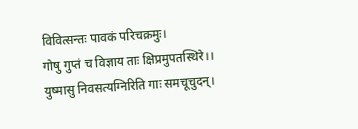विवित्सन्तः पावकं परिचक्रमुः।
गोषु गुप्तं च विज्ञाय ताः क्षिप्रमुपतस्थिरे।।
युष्मासु निवसत्यग्निरिति गाः समचूचुदन्।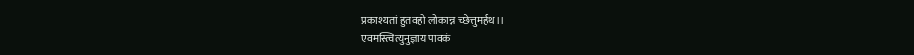प्रकाश्यतां हुतवहो लोकान्न च्छेत्तुमर्हथ।।
एवमस्त्वित्युनुज्ञाय पावकं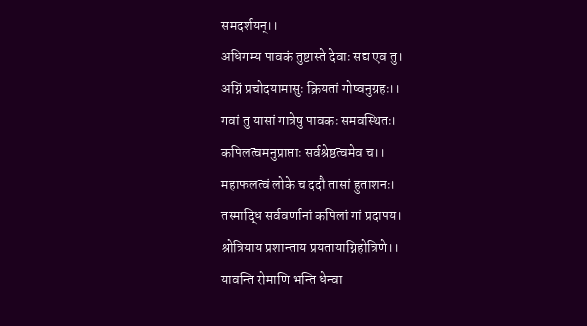समदर्शयन्।।
अधिगम्य पावकं तुष्टास्ते देवाः सद्य एव तु।
अग्निं प्रचोदयामासुः क्रियतां गोष्वनुग्रहः।।
गवां तु यासां गात्रेषु पावकः समवस्थितः।
कपिलत्वमनुप्राप्ताः सर्वश्रेष्ठत्वमेव च।।
महाफलत्वं लोके च ददौ तासां हुताशनः।
तस्माद्धि सर्ववर्णानां कपिलां गां प्रदापय।
श्रोत्रियाय प्रशान्ताय प्रयतायाग्निहोत्रिणे।।
यावन्ति रोमाणि भन्ति धेन्वा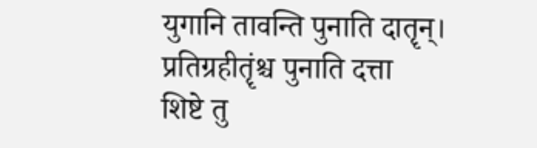युगानि तावन्ति पुनाति दातॄन्।
प्रतिग्रहीतॄंश्च पुनाति दत्ता
शिष्टे तु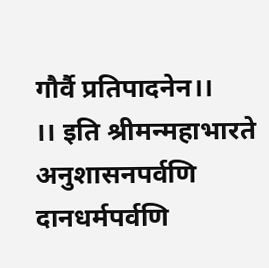गौर्वै प्रतिपादनेन।।
।। इति श्रीमन्महाभारते अनुशासनपर्वणि
दानधर्मपर्वणि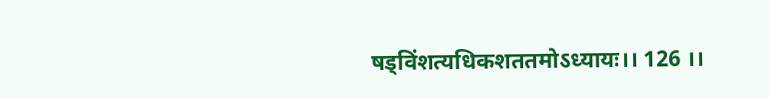षड्विंशत्यधिकशततमोऽध्यायः।। 126 ।।